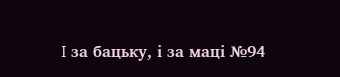I за бацьку, і за маці №94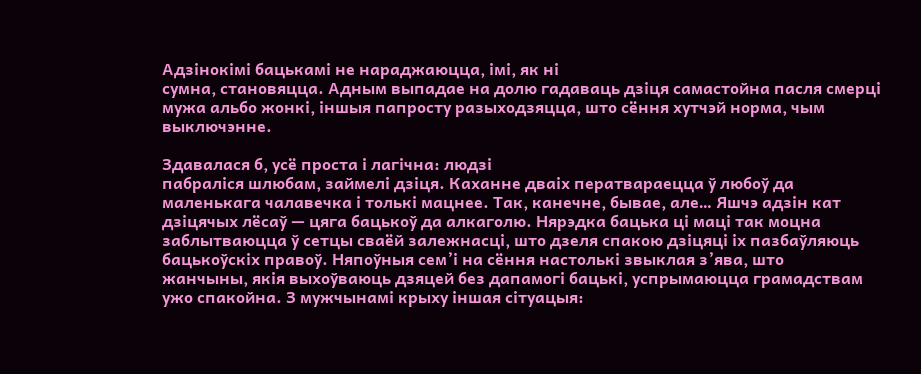Адзінокімі бацькамі не нараджаюцца, імі, як ні
сумна, становяцца. Адным выпадае на долю гадаваць дзіця самастойна пасля смерці
мужа альбо жонкі, іншыя папросту разыходзяцца, што сёння хутчэй норма, чым
выключэнне.

Здавалася б, усё проста і лагічна: людзі
пабраліся шлюбам, займелі дзіця. Каханне дваіх ператвараецца ў любоў да
маленькага чалавечка і толькі мацнее. Так, канечне, бывае, але… Яшчэ адзін кат
дзіцячых лёсаў — цяга бацькоў да алкаголю. Нярэдка бацька ці маці так моцна
заблытваюцца ў сетцы сваёй залежнасці, што дзеля спакою дзіцяці іх пазбаўляюць
бацькоўскіх правоў. Няпоўныя сем’і на сёння настолькі звыклая з’ява, што
жанчыны, якія выхоўваюць дзяцей без дапамогі бацькі, успрымаюцца грамадствам
ужо спакойна. З мужчынамі крыху іншая сітуацыя: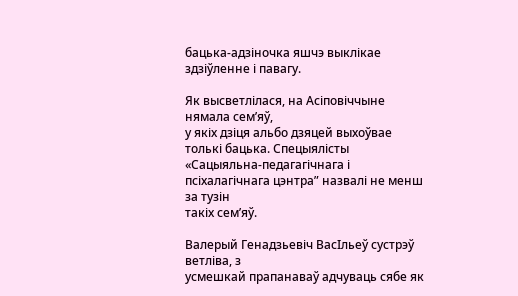бацька-адзіночка яшчэ выклікае
здзіўленне і павагу.

Як высветлілася, на Асіповіччыне нямала сем’яў,
у якіх дзіця альбо дзяцей выхоўвае толькі бацька. Спецыялісты
«Сацыяльна-педагагічнага і псіхалагічнага цэнтра” назвалі не менш за тузін
такіх сем’яў.

Валерый Генадзьевіч ВасIльеў сустрэў ветліва, з
усмешкай прапанаваў адчуваць сябе як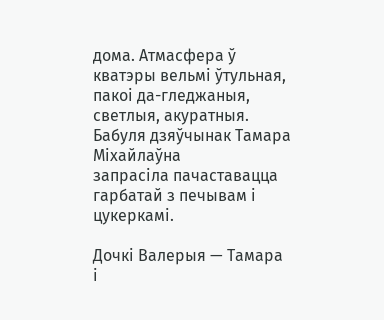дома. Атмасфера ў кватэры вельмі ўтульная,
пакоі да-гледжаныя, светлыя, акуратныя. Бабуля дзяўчынак Тамара Міхайлаўна
запрасіла пачаставацца гарбатай з печывам і цукеркамі.

Дочкі Валерыя — Тамара і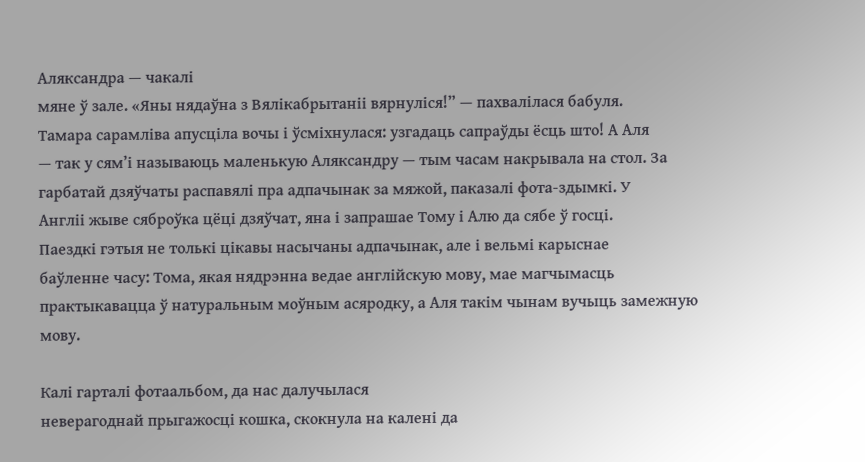Аляксандра — чакалі
мяне ў зале. «Яны нядаўна з Вялікабрытаніі вярнуліся!” — пахвалілася бабуля.
Тамара сарамліва апусціла вочы і ўсміхнулася: узгадаць сапраўды ёсць што! А Аля
— так у сям’і называюць маленькую Аляксандру — тым часам накрывала на стол. За
гарбатай дзяўчаты распавялі пра адпачынак за мяжой, паказалі фота-здымкі. У
Англіі жыве сяброўка цёці дзяўчат, яна і запрашае Тому і Алю да сябе ў госці.
Паездкі гэтыя не толькі цікавы насычаны адпачынак, але і вельмі карыснае
баўленне часу: Тома, якая нядрэнна ведае англійскую мову, мае магчымасць
практыкавацца ў натуральным моўным асяродку, а Аля такім чынам вучыць замежную
мову.

Калі гарталі фотаальбом, да нас далучылася
неверагоднай прыгажосці кошка, скокнула на калені да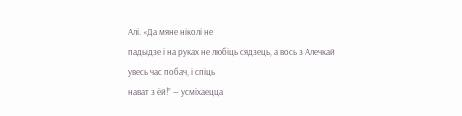Алі. «Да мяне ніколі не
падыдзе і на руках не любіць сядзець, а вось з Алечкай увесь час побач, і спіць
нават з ёй!” — усміхаецца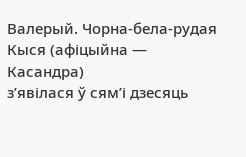Валерый. Чорна-бела-рудая Кыся (афіцыйна — Касандра)
з’явілася ў сям’і дзесяць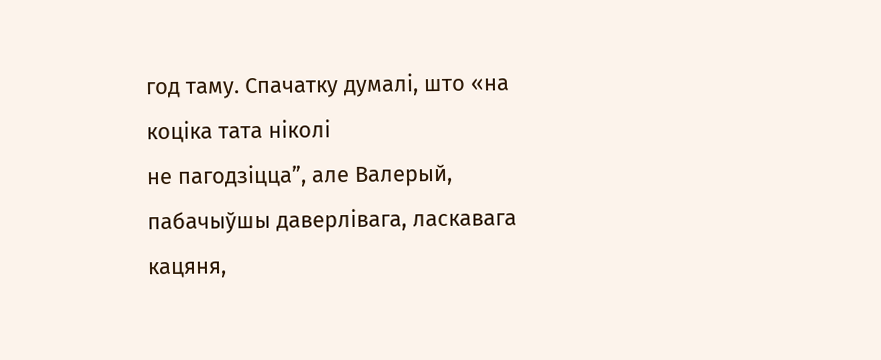год таму. Спачатку думалі, што «на коціка тата ніколі
не пагодзіцца”, але Валерый, пабачыўшы даверлівага, ласкавага кацяня,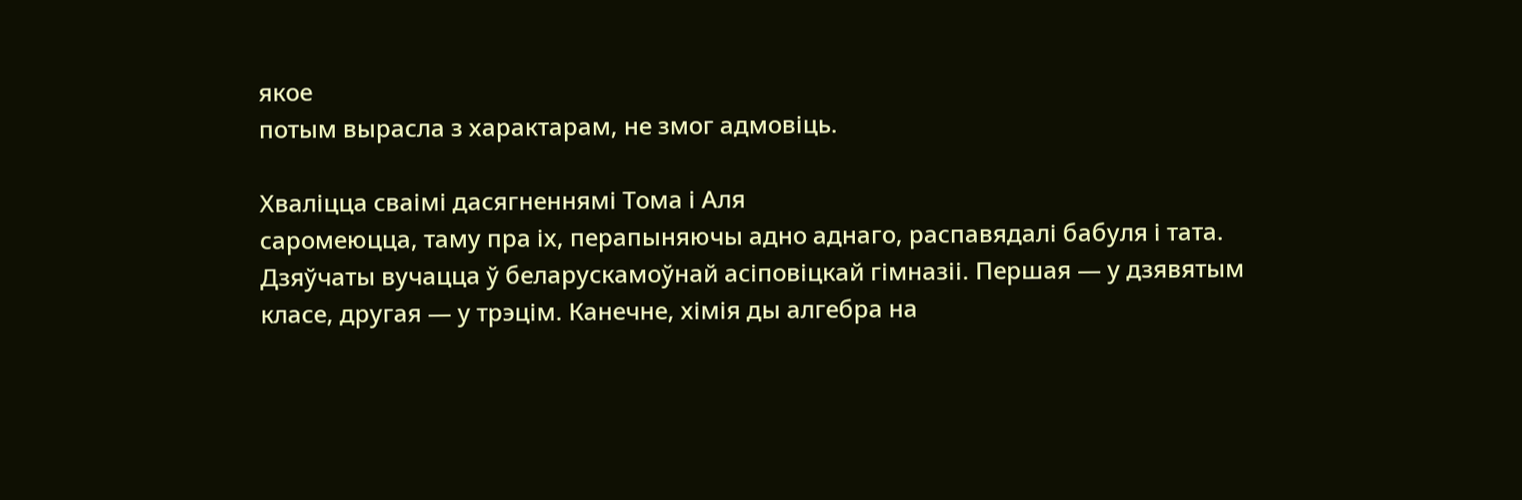якое
потым вырасла з характарам, не змог адмовіць.

Хваліцца сваімі дасягненнямі Тома і Аля
саромеюцца, таму пра іх, перапыняючы адно аднаго, распавядалі бабуля і тата.
Дзяўчаты вучацца ў беларускамоўнай асіповіцкай гімназіі. Першая — у дзявятым
класе, другая — у трэцім. Канечне, хімія ды алгебра на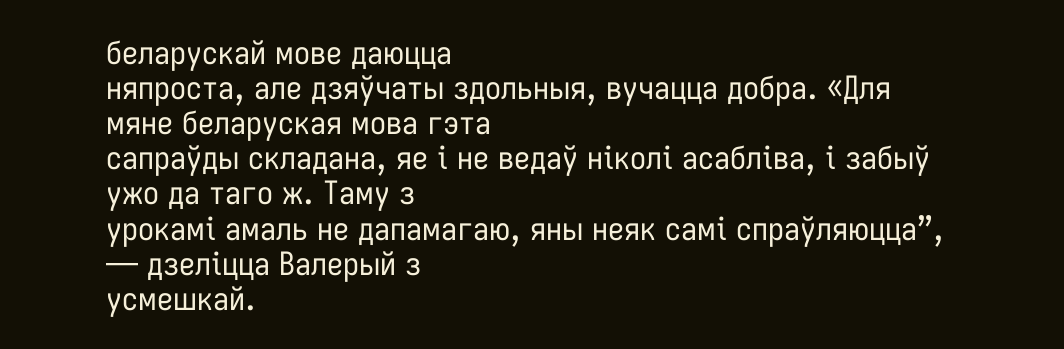беларускай мове даюцца
няпроста, але дзяўчаты здольныя, вучацца добра. «Для мяне беларуская мова гэта
сапраўды складана, яе і не ведаў ніколі асабліва, і забыў ужо да таго ж. Таму з
урокамі амаль не дапамагаю, яны неяк самі спраўляюцца”, — дзеліцца Валерый з
усмешкай.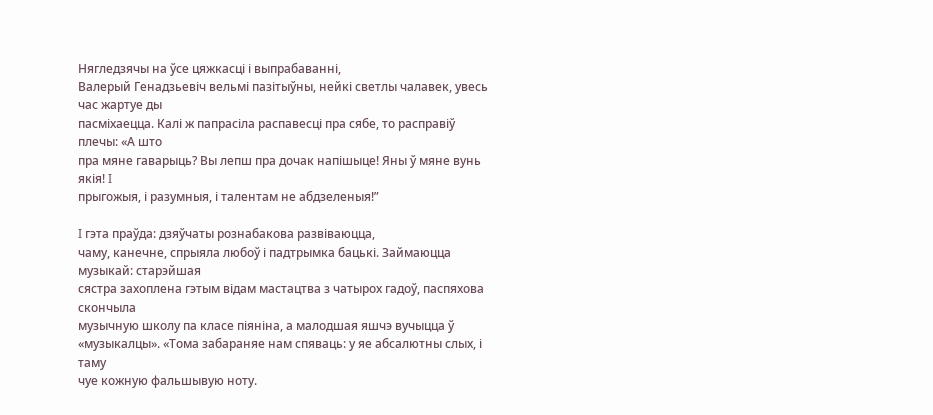Нягледзячы на ўсе цяжкасці і выпрабаванні,
Валерый Генадзьевіч вельмі пазітыўны, нейкі светлы чалавек, увесь час жартуе ды
пасміхаецца. Калі ж папрасіла распавесці пра сябе, то расправіў плечы: «А што
пра мяне гаварыць? Вы лепш пра дочак напішыце! Яны ў мяне вунь якія! I
прыгожыя, і разумныя, і талентам не абдзеленыя!”

I гэта праўда: дзяўчаты рознабакова развіваюцца,
чаму, канечне, спрыяла любоў і падтрымка бацькі. Займаюцца музыкай: старэйшая
сястра захоплена гэтым відам мастацтва з чатырох гадоў, паспяхова скончыла
музычную школу па класе піяніна, а малодшая яшчэ вучыцца ў
«музыкалцы». «Тома забараняе нам спяваць: у яе абсалютны слых, і таму
чуе кожную фальшывую ноту.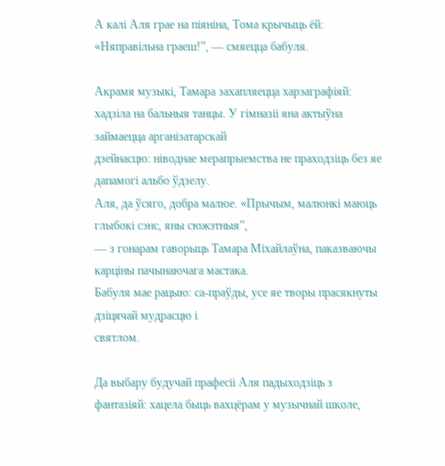А калі Аля грае на піяніна, Тома крычыць ёй:
«Няправільна граеш!”, — смяецца бабуля.

Акрамя музыкі, Тамара захапляецца харэаграфіяй:
хадзіла на бальныя танцы. У гімназіі яна актыўна займаецца арганізатарскай
дзейнасцю: ніводнае мерапрыемства не праходзіць без яе дапамогі альбо ўдзелу.
Аля, да ўсяго, добра малюе. «Прычым, малюнкі маюць глыбокі сэнс, яны сюжэтныя”,
— з гонарам гаворыць Тамара Міхайлаўна, паказваючы карціны пачынаючага мастака.
Бабуля мае рацыю: са-праўды, усе яе творы прасякнуты дзіцячай мудрасцю і
святлом.

Да выбару будучай прафесіі Аля падыходзіць з
фантазіяй: хацела быць вахцёрам у музычнай школе,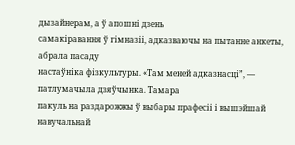дызайнерам, а ў апошні дзень
самакіравання ў гімназіі, адказваючы на пытанне анкеты, абрала пасаду
настаўніка фізкультуры. «Там меней адказнасці”, — патлумачыла дзяўчынка. Тамара
пакуль на раздарожжы ў выбары прафесіі і вышэйшай навучальнай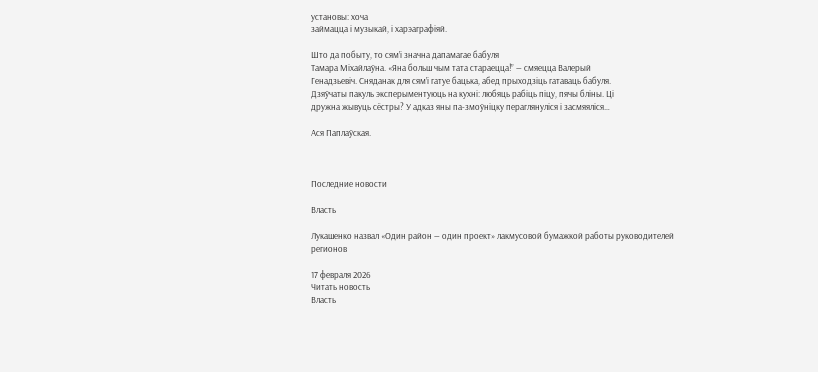установы: хоча
займацца і музыкай, і харэаграфіяй.

Што да побыту, то сям’і значна дапамагае бабуля
Тамара Міхайлаўна. «Яна больш чым тата стараецца!” — смяецца Валерый
Генадзьевіч. Сняданак для сям’і гатуе бацька, абед прыходзіць гатаваць бабуля.
Дзяўчаты пакуль эксперыментуюць на кухні: любяць рабіць піцу, пячы бліны. Ці
дружна жывуць сёстры? У адказ яны па-змоўніцку пераглянуліся і засмяяліся…

Ася Паплаўская.



Последние новости

Власть

Лукашенко назвал «Один район — один проект» лакмусовой бумажкой работы руководителей регионов

17 февраля 2026
Читать новость
Власть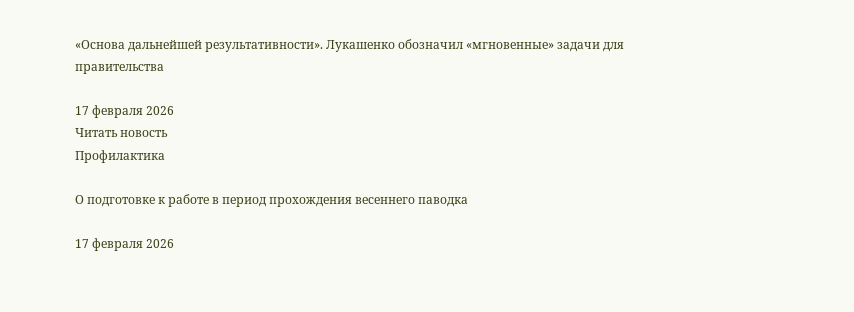«Основа дальнейшей результативности». Лукашенко обозначил «мгновенные» задачи для правительства

17 февраля 2026
Читать новость
Профилактика

О подготовке к работе в период прохождения весеннего паводка

17 февраля 2026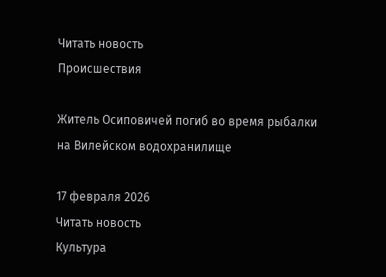Читать новость
Происшествия

Житель Осиповичей погиб во время рыбалки на Вилейском водохранилище

17 февраля 2026
Читать новость
Культура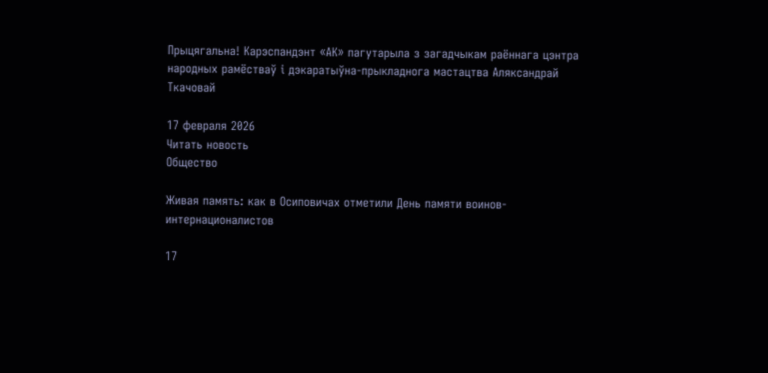Прыцягальна! Карэспандэнт «АК» пагутарыла з загадчыкам раённага цэнтра народных рамёстваў і дэкаратыўна-прыкладнога мастацтва Аляксандрай Ткачовай

17 февраля 2026
Читать новость
Общество

Живая память: как в Осиповичах отметили День памяти воинов-интернационалистов

17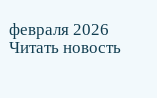февраля 2026
Читать новость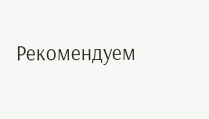Рекомендуем